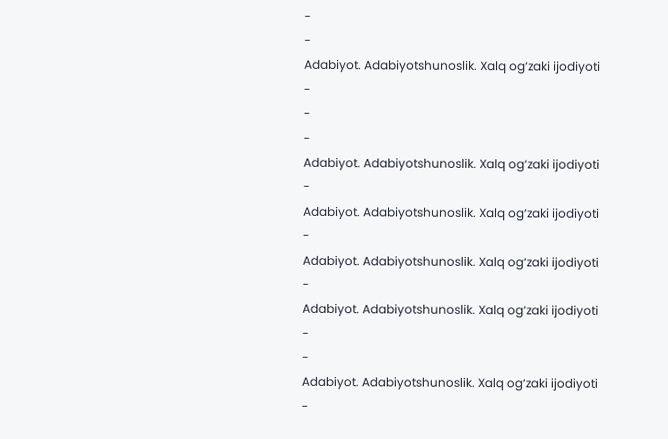-
-
Adabiyot. Adabiyotshunoslik. Xalq og‘zaki ijodiyoti
-
-
-
Adabiyot. Adabiyotshunoslik. Xalq og‘zaki ijodiyoti
-
Adabiyot. Adabiyotshunoslik. Xalq og‘zaki ijodiyoti
-
Adabiyot. Adabiyotshunoslik. Xalq og‘zaki ijodiyoti
-
Adabiyot. Adabiyotshunoslik. Xalq og‘zaki ijodiyoti
-
-
Adabiyot. Adabiyotshunoslik. Xalq og‘zaki ijodiyoti
-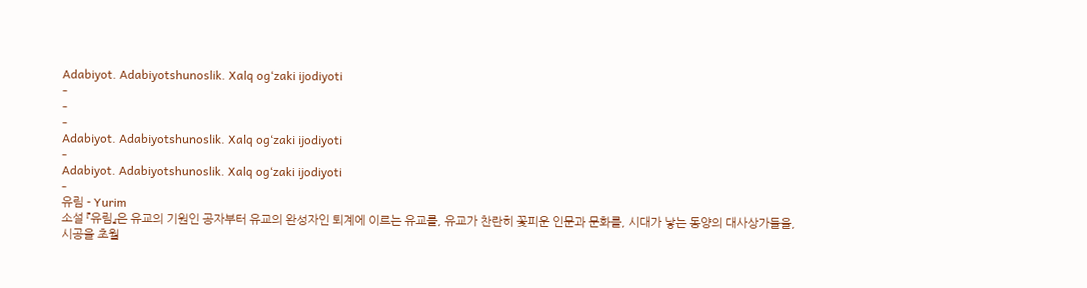Adabiyot. Adabiyotshunoslik. Xalq og‘zaki ijodiyoti
-
-
-
Adabiyot. Adabiyotshunoslik. Xalq og‘zaki ijodiyoti
-
Adabiyot. Adabiyotshunoslik. Xalq og‘zaki ijodiyoti
-
유림 - Yurim
소설 『유림』은 유교의 기원인 공자부터 유교의 완성자인 퇴계에 이르는 유교를, 유교가 찬란히 꽃피운 인문과 문화를, 시대가 낳는 동양의 대사상가들을, 시공을 초월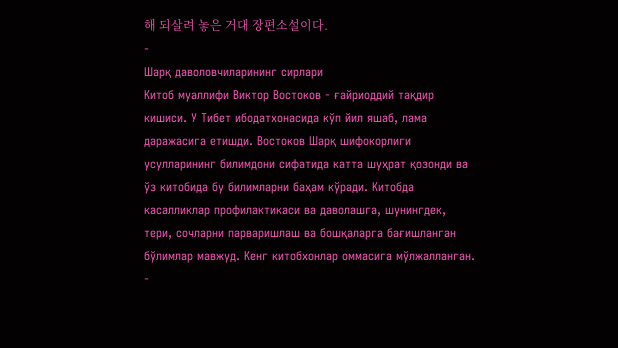해 되살려 놓은 거대 장편소설이다.
-
Шарқ даволовчиларининг сирлари
Китоб муаллифи Виктор Востоков - ғайриоддий тақдир кишиси. У Тибет ибодатхонасида кўп йил яшаб, лама даражасига етишди. Востоков Шарқ шифокорлиги усулларининг билимдони сифатида катта шуҳрат қозонди ва ўз китобида бу билимларни баҳам кўради. Китобда касалликлар профилактикаси ва даволашга, шунингдек, тери, сочларни парваришлаш ва бошқаларга бағишланган бўлимлар мавжуд. Кенг китобхонлар оммасига мўлжалланган.
-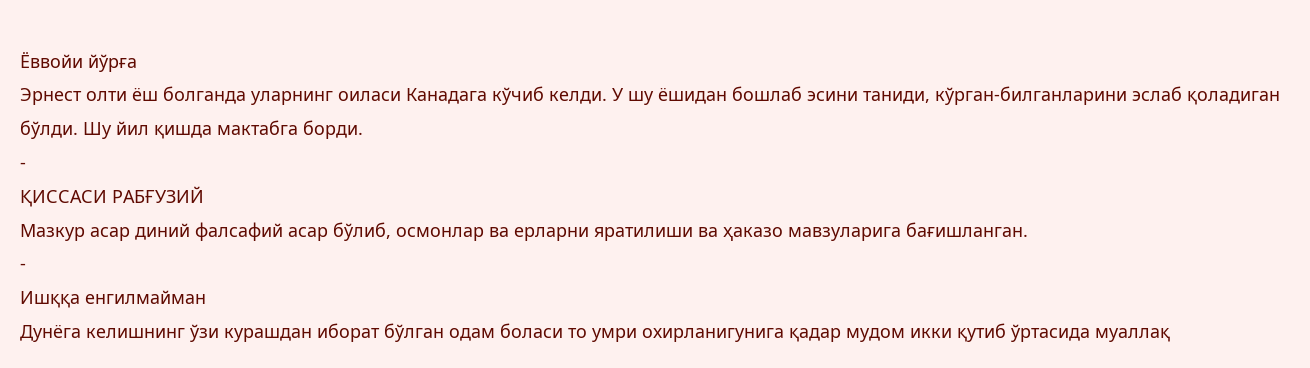Ёввойи йўрға
Эрнест олти ёш бoлганда уларнинг оиласи Канадага кўчиб келди. У шу ёшидан бошлаб эсини таниди, кўрган-билганларини эслаб қоладиган бўлди. Шу йил қишда мактабга борди.
-
ҚИССАСИ РАБҒУЗИЙ
Мазкур асар диний фалсафий асар бўлиб, осмонлар ва ерларни яратилиши ва ҳаказо мавзуларига бағишланган.
-
Ишққа енгилмайман
Дунёга келишнинг ўзи курашдан иборат бўлган одам боласи то умри охирланигунига қадар мудом икки қутиб ўртасида муаллақ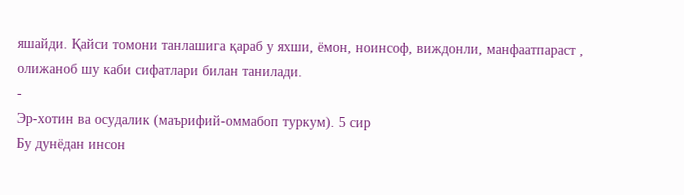яшайди. Қайси томони танлашига қараб у яхши, ёмон, ноинсоф, виждонли, манфаатпараст , олижаноб шу каби сифатлари билан танилади.
-
Эр-хотин ва осудалик (маърифий-оммабоп туркум). 5 сир
Бу дунёдан инсон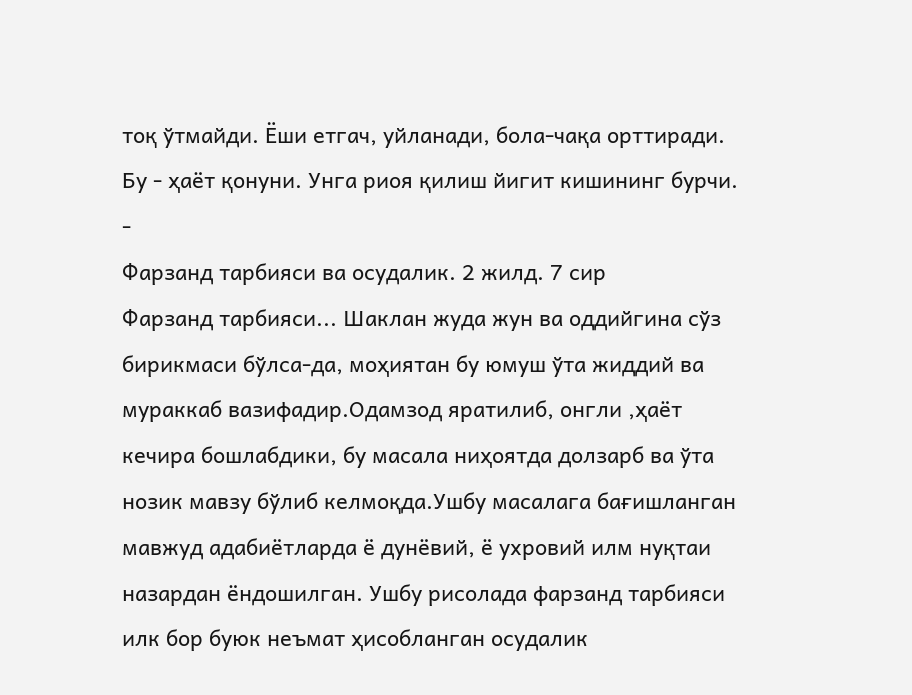тоқ ўтмайди. Ёши етгач, уйланади, бола-чақа орттиради. Бу - ҳаёт қонуни. Унга риоя қилиш йигит кишининг бурчи.
-
Фарзанд тарбияси ва осудалик. 2 жилд. 7 сир
Фарзанд тарбияси... Шаклан жуда жун ва оддийгина сўз бирикмаси бўлса-да, моҳиятан бу юмуш ўта жиддий ва мураккаб вазифадир.Одамзод яратилиб, онгли ,ҳаёт кечира бошлабдики, бу масала ниҳоятда долзарб ва ўта нозик мавзу бўлиб келмоқда.Ушбу масалага бағишланган мавжуд адабиётларда ё дунёвий, ё ухровий илм нуқтаи назардан ёндошилган. Ушбу рисолада фарзанд тарбияси илк бор буюк неъмат ҳисобланган осудалик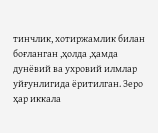тинчлик, хотиржамлик билан боғланган ,ҳолда ,ҳамда дунёвий ва ухровий илмлаp уйғунлигида ёритилган. Зеро ҳар иккала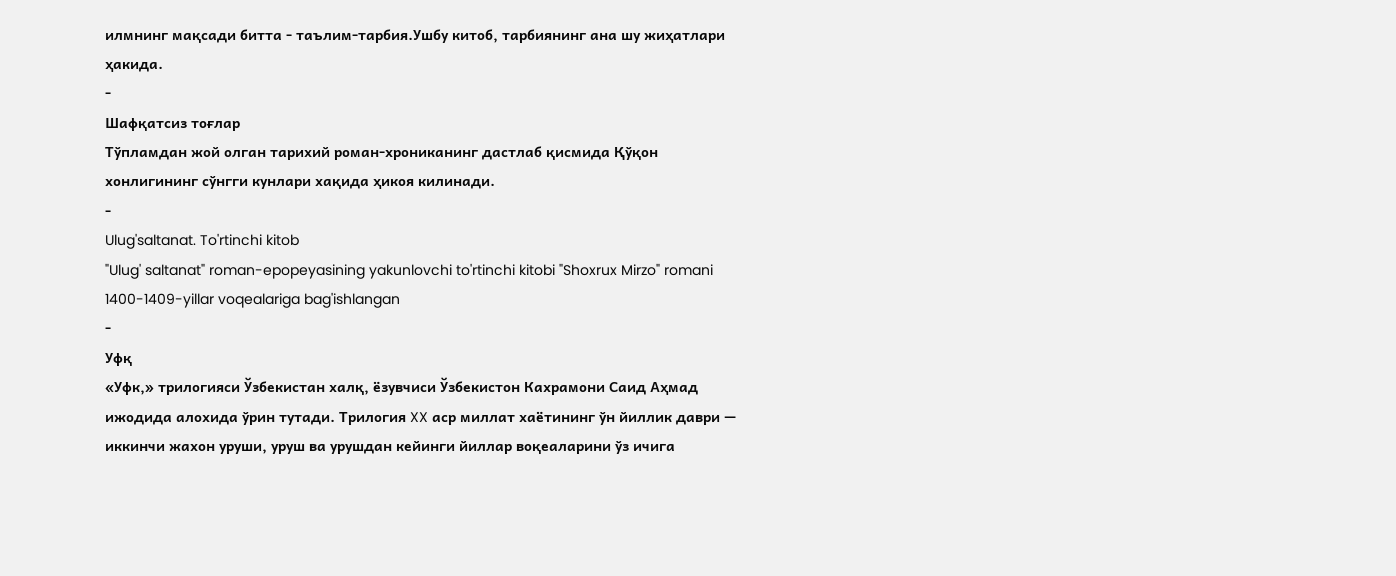илмнинг мақсади битта - таълим-тарбия.Ушбу китоб, тарбиянинг ана шу жиҳатлари ҳакида.
-
Шафқатсиз тоғлар
Тўпламдан жой олган тарихий роман-хрониканинг дастлаб қисмида Қўқон хонлигининг сўнгги кунлари хақида ҳикоя килинади.
-
Ulug'saltanat. To'rtinchi kitob
"Ulug' saltanat" roman-epopeyasining yakunlovchi to'rtinchi kitobi "Shoxrux Mirzo" romani 1400-1409-yillar voqealariga bag'ishlangan
-
Уфқ
«Уфк,» трилогияси Ўзбекистан халқ, ёзувчиси Ўзбекистон Кахрамони Саид Аҳмад ижодида алохида ўрин тутади. Трилогия XX аср миллат хаётининг ўн йиллик даври — иккинчи жахон уруши, уруш ва урушдан кейинги йиллар воқеаларини ўз ичига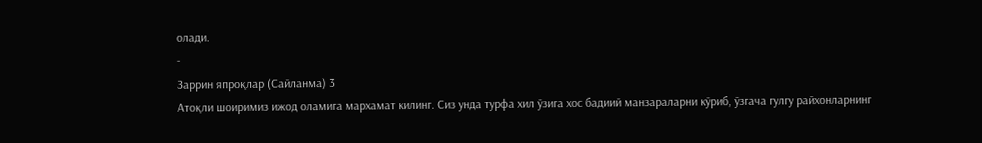олади.
-
Заррин япроқлар (Сайланма) 3
Атоқли шоиримиз ижод оламига мархамат килинг. Сиз унда турфа хил ўзига хос бадиий манзараларни кўриб, ўзгача гулгу райхонларнинг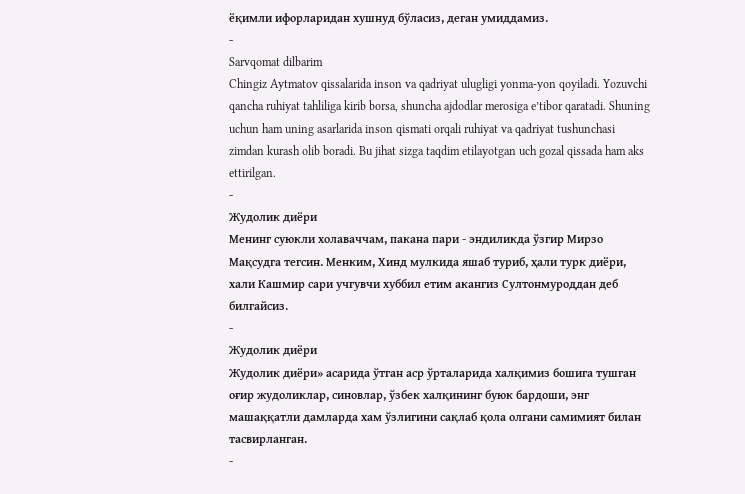ёқимли ифорларидан хушнуд бўласиз, деган умиддамиз.
-
Sarvqomat dilbarim
Chingiz Aytmatov qissalarida inson va qadriyat ulugligi yonma-yon qoyiladi. Yozuvchi qancha ruhiyat tahliliga kirib borsa, shuncha ajdodlar merosiga e’tibor qaratadi. Shuning uchun ham uning asarlarida inson qismati orqali ruhiyat va qadriyat tushunchasi zimdan kurash olib boradi. Bu jihat sizga taqdim etilayotgan uch gozal qissada ham aks ettirilgan.
-
Жудолик диёри
Менинг суюкли холаваччам, пакана пари - эндиликда ўзгир Мирзо Мақсудга тегсин. Менким, Хинд мулкида яшаб туриб, ҳали турк диёри, хали Кашмир сари учгувчи хуббил етим акангиз Султонмуроддан деб билгайсиз.
-
Жудолик диёри
Жудолик диёри» асарида ўтган аср ўрталарида халқимиз бошига тушган оғир жудоликлар, синовлар, ўзбек халқининг буюк бардоши, энг машаққатли дамларда хам ўзлигини сақлаб қола олгани самимият билан тасвирланган.
-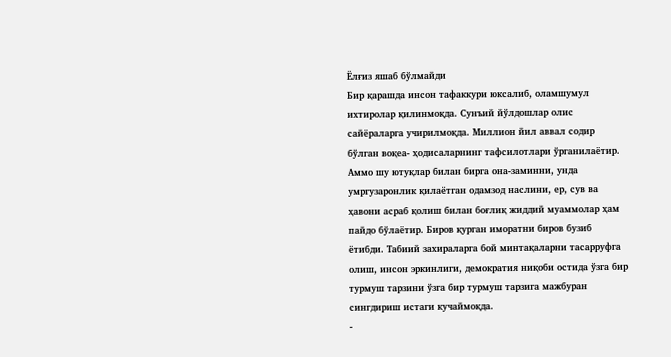Ёлғиз яшаб бўлмайди
Бир қарашда инсон тафаккури юксалиб, оламшумул ихтиролар қилинмоқда. Сунъий йўлдошлар олис сайёраларга учирилмоқда. Миллион йил аввал содир бўлган воқеа- ҳодисаларнинг тафсилотлари ўрганилаётир. Аммо шу ютуқлар билан бирга она-заминни, унда умргузаронлик қилаётган одамзод наслини, ер, сув ва ҳавони асраб қолиш билан боғлиқ жиддий муаммолар ҳам пайдо бўлаётир. Биров қурган иморатни биров бузиб ётибди. Табиий захираларга бой минтақаларни тасарруфга олиш, инсон эркинлиги, демократия ниқоби остида ўзга бир турмуш тарзини ўзга бир турмуш тарзига мажбуран сингдириш истаги кучаймоқда.
-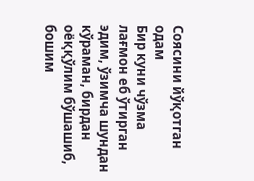Соясини йўқотган одам
Бир куни чўзма лағмон еб ўтирган эдим, ўзимча шундан кўраман, бирдан оёққўлим бўшашиб, бошим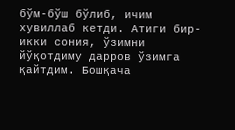бўм-бўш бўлиб, ичим хувиллаб кетди. Атиги бир-икки сония, ўзимни йўқотдиму дарров ўзимга қайтдим. Бошқача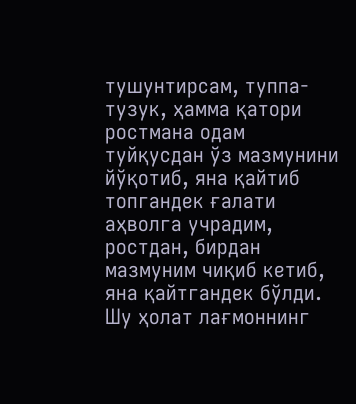тушунтирсам, туппа-тузук, ҳамма қатори ростмана одам туйқусдан ўз мазмунини йўқотиб, яна қайтиб топгандек ғалати аҳволга учрадим, ростдан, бирдан мазмуним чиқиб кетиб, яна қайтгандек бўлди. Шу ҳолат лағмоннинг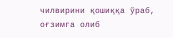чилвирини қошиққа ўраб, оғзимга олиб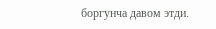боргунча давом этди.